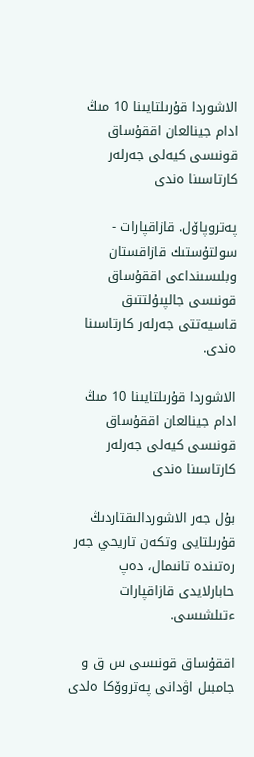الاشوردا قۇرىلتايىنا 10 مىڭ ادام جينالعان اققۇساق قونىسى كيەلى جەرلەر كارتاسىنا ەندى

پەتروپاۆل. قازاقپارات - سولتۇستىك قازاقستان وبلىسىنداعى اققۇساق قونىسى جالپىۇلتتىق قاسيەتتى جەرلەر كارتاسىنا ەندى.

الاشوردا قۇرىلتايىنا 10 مىڭ ادام جينالعان اققۇساق قونىسى كيەلى جەرلەر كارتاسىنا ەندى

بۇل جەر الاشوردالىقتاردىڭ قۇرىلتايى وتكەن تاريحي جەر رەتىندە تانىمال، دەپ حابارلايدى قازاقپارات ءتىلشىسى.

اققۇساق قونىسى س ق و جامبىل اۋدانى پەتروۆكا ەلدى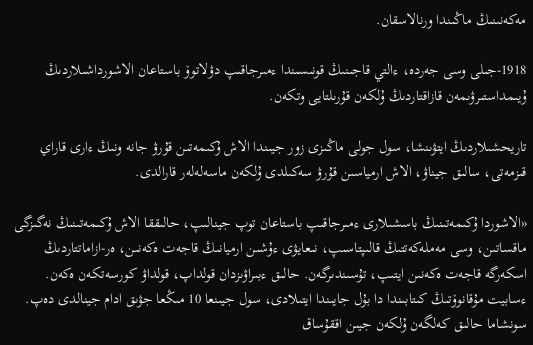مەكەنىنىڭ ماڭىندا ورنالاسقان.

1918-جىلى وسى جەردە، ءالتي قاجىنىڭ قونىسىندا ءمىرجاقىپ دۋلاتوۆ باستاعان الاشورداشىلاردىڭ ۇيىمداستىرۋىمەن قازاقتاردىڭ ۇلكەن قۇرىلتايى وتكەن.

تاريحشىلاردىڭ ايتۋىنشا، سول جولى ماڭىزى زور جيىندا الاش ۇكىمەتىن قۇرۋ جانە ونىڭ ءارى قاراي قىزمەتى، سالىق جيناۋ، الاش ارمياسىن قۇرۋ سەكىلدى ۇلكەن ماسەلەلەر قارالدى.

«الاشوردا ۇكىمەتىنىڭ باسشىلارى ءمىرجاقىپ باستاعان توپ جينالىپ، حالىققا الاش ۇكىمەتىنىڭ نەگىزگى ماقساتىن، وسى مەملەكەتتىڭ قالىپتاسىپ، نىعايۋى ءۇشىن ارميانىڭ قاجەت ەكەنىن، ەر-ازاماتتاردىڭ اسكەرگە قاجەت ەكەنىن ايتىپ، تۇسىندىرگەن. حالىق ءبىراۋىزدان قولداپ، قولداۋ كورسەتكەن ەكەن. ءسابيت مۇقانوۆتىڭ كىتابىندا دا بۇل جايىندا ايتىلادى، سول جيىنعا 10 مىڭعا جۋىق ادام جينالدى دەپ. سونشاما حالىق كەلگەن ۇلكەن جيىن اققۇساق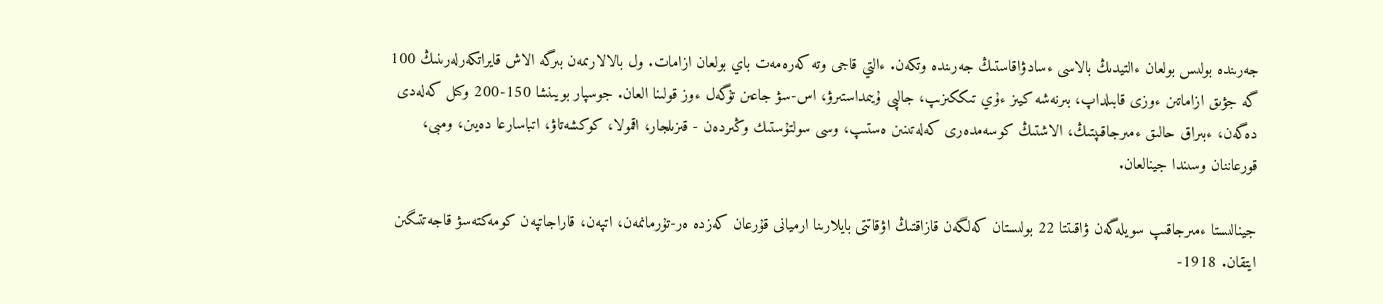جەرىندە بولىس بولعان ءالتيدىڭ بالاسى ءسادۋاقاستىڭ جەرىندە وتكەن. ءالتي قاجى وتە كەرەمەت باي بولعان ازامات. ول بالالارىمەن بىرگە الاش قايراتكەرلەرىنىڭ 100 گە جۋىق ازاماتىن ءوزى قابىلداپ، بىرنەشە كيىز ءۇي تىككىزىپ، جالپى ۇيىمداستىرۋ، اس-سۋ جاعىن تۇگەل ءوز قولىنا العان. جوسپار بويىنشا 150-200 وكىل كەلەدى دەگەن، ءبىراق حالىق ءمىرجاقىپتىڭ، الاشتىڭ كوسەمدەرى كەلەتىنىن ەستىپ، وسى سولتۇستىك وڭىردەن - قىزىلجار، اقمولا، كوكشەتاۋ، اتباسارعا دەيىن، ومبى، قورعاننان وسىندا جينالعان.

جينالىستا ءمىرجاقىپ سويلەگەن ۋاقىتتا 22 بولىستان كەلگەن قازاقتىڭ اۋقاتتى بايلارىنا ارميانى قۇرعان كەزدە ەر-تۇرمانمەن، اتپەن، قاراجاتپەن كومەكتەسۋ قاجەتتىگىن ايتقان. 1918-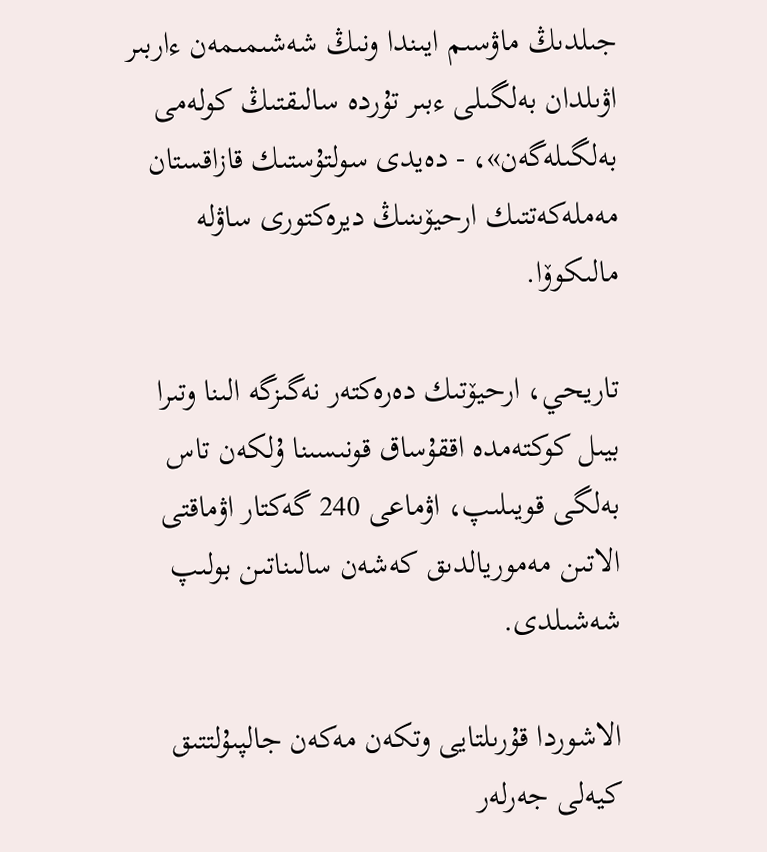جىلدىڭ ماۋسىم ايىندا ونىڭ شەشىمىمەن ءاربىر اۋىلدان بەلگىلى ءبىر تۇردە سالىقتىڭ كولەمى بەلگىلەگەن»، - دەيدى سولتۇستىك قازاقستان مەملەكەتتىك ارحيۆىنىڭ ديرەكتورى ساۋلە مالىكوۆا.

تاريحي، ارحيۆتىك دەرەكتەر نەگىزگە الىنا وتىرا بيىل كوكتەمدە اققۇساق قونىسىنا ۇلكەن تاس بەلگى قويىلىپ، اۋماعى 240 گەكتار اۋماقتى الاتىن مەموريالدىق كەشەن سالىناتىن بولىپ شەشىلدى.

الاشوردا قۇرىلتايى وتكەن مەكەن جالپىۇلتتىق كيەلى جەرلەر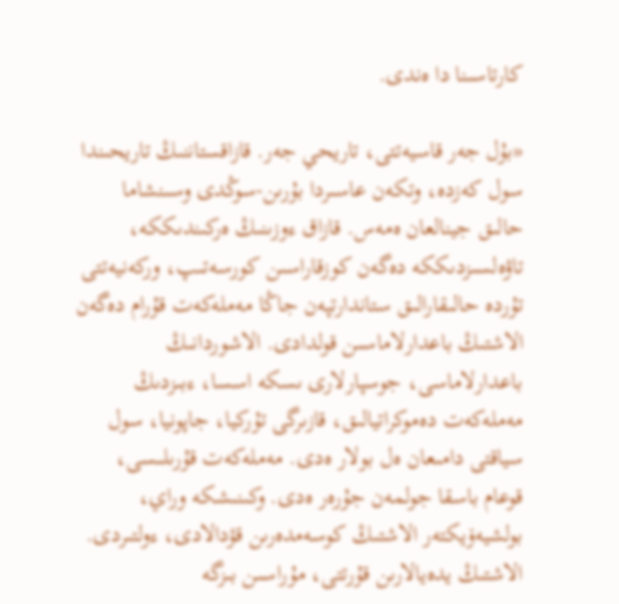كارتاسىنا دا ەندى.

«بۇل جەر قاسيەتتى، تاريحي جەر. قازاقستاننىڭ تاريحىندا سول كەزدە، وتكەن عاسىردا بۇرىن-سوڭدى وسىنشاما حالىق جينالعان ەمەس. قازاق ءوزىنىڭ ەركىندىككە، تاۋەلسىزدىككە دەگەن كوزقاراسىن كورسەتىپ، وركەنيەتتى تۇردە حالىقارالىق ستاندارتپەن جاڭا مەملەكەت قۇرام دەگەن الاشتىڭ باعدارلاماسىن قولدادى. الاشوردانىڭ باعدارلاماسى، جوسپارلارى ىسكە اسسا، ءبىزدىڭ مەملەكەت دەموكراتيالىق، قازىرگى تۇركيا، جاپونيا، سول سياقتى دامىعان ەل بولار ەدى. مەملەكەت قۇرىلىسى، قوعام باسقا جولمەن جۇرەر ەدى. وكىنىشكە وراي، بولشيەۆيكتەر الاشتىڭ كوسەمدەرىن قۋدالادى، ءولتىردى. الاشتىڭ يدەيالارىن قۇرتتى، مۇراسىن بىزگە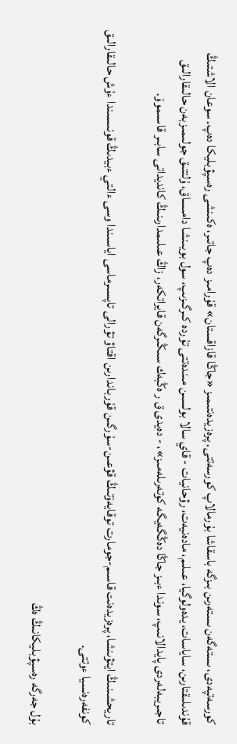كورسەتپەدى، ىستەگەن ىستەرىن بىزگە باسقاشا بۇرمالاپ كورسەتتى. پرەزيدەنتىمىز «جاڭا قازاقستان» قۇرامىز دەپ جاتىر، ەكىنشى رەسپۋبليكا دەپ. سوعان الاشتىڭ قۇندىلىقتارىن، ساياسات، يدەولوگيا، عىلىم، مادەنيەت، رۋحانيات - قاي سالا بولسىن مىندەتتى تۇردە كىرگىزىپ، سول بويىنشا دامىساق، ۇلتتىق جولىمىزبەن حالىقارالىق تاجىريبەلەردى پايدالانىپ، سوندا ءبىز جاڭا دەڭگەيگە كوتەرىلەمىز»، - دەيدى ق ر ەڭبەك سىڭىرگەن قايراتكەر، زاڭ عىلىمدارىنىڭ كانديداتى سابىر قاسىموۆ.

تاريحشىنىڭ ايتۋىنشا، پرەزيدەنت قاسىم-جومارت توقايەۆتىڭ قۋعىن-سۇرگىن قۇرباندارىن اقتاۋ تۋرالى تاپسىرماسى اياسىندا وسى ءالتي ءبيدىڭ قونىسىندا ءۇش حالىقارالىق كونفەرەنسيا ءوتتى.

بۇل جەرگە رەسپۋبليكانىڭ ەڭ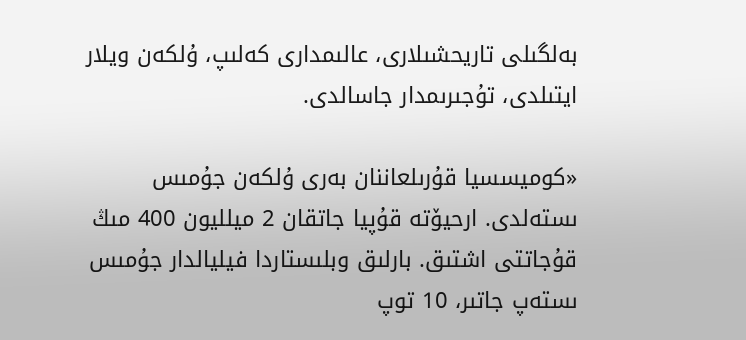بەلگىلى تاريحشىلارى، عالىمدارى كەلىپ، ۇلكەن ويلار ايتىلدى، تۇجىرىمدار جاسالدى.

«كوميسسيا قۇرىلعاننان بەرى ۇلكەن جۇمىس ىستەلدى. ارحيۆتە قۇپيا جاتقان 2 ميلليون 400 مىڭ قۇجاتتى اشتىق. بارلىق وبلىستاردا فيليالدار جۇمىس ىستەپ جاتىر، 10 توپ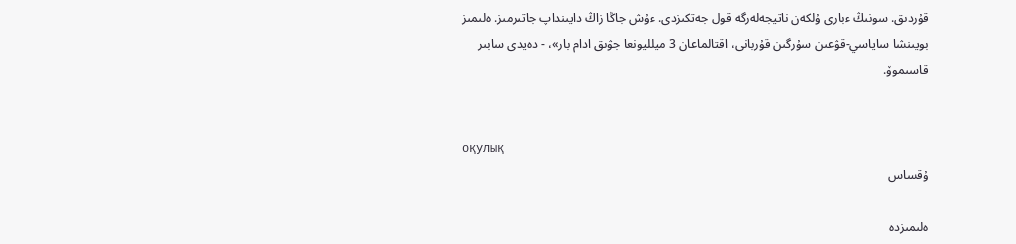قۇردىق. سونىڭ ءبارى ۇلكەن ناتيجەلەرگە قول جەتكىزدى. ءۇش جاڭا زاڭ دايىنداپ جاتىرمىز. ەلىمىز بويىنشا ساياسي-قۋعىن سۇرگىن قۇربانى، اقتالماعان 3 ميلليونعا جۋىق ادام بار»، - دەيدى سابىر قاسىموۆ.


оқулық
ۇقساس

ەلىمىزدە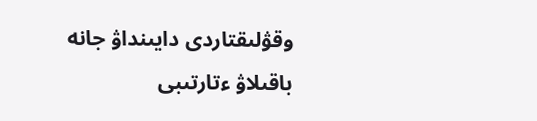وقۋلىقتاردى دايىنداۋ جانە باقىلاۋ ءتارتىبى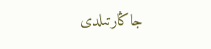جاڭارتىلدى